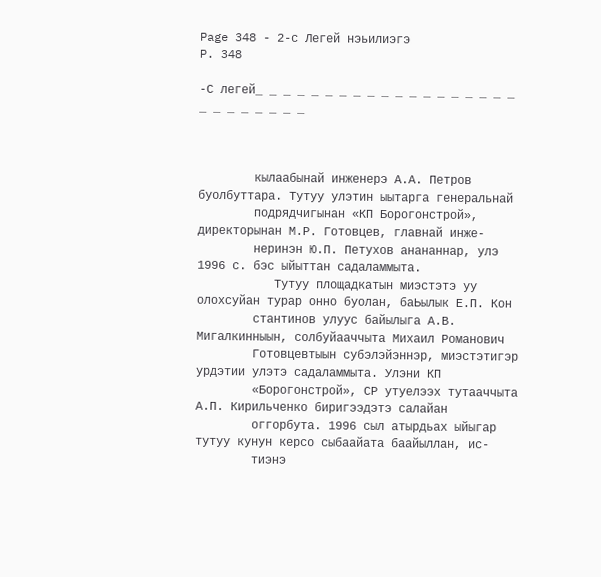Page 348 - 2-с Легей нэьилиэгэ
P. 348

-С легей_ _ _ _ _ _ _ _ _ _ _ _ _ _ _ _ _ _ _ _ _ _ _ _ _ _ _



        кылаабынай инженерэ А.А. Петров буолбуттара. Тутуу улэтин ыытарга генеральнай
        подрядчигынан «КП Борогонстрой», директорынан М.Р. Готовцев, главнай инже-
        неринэн Ю.П. Петухов анананнар, улэ 1996 с. бэс ыйыттан садаламмыта.
           Тутуу площадкатын миэстэтэ уу олохсуйан турар онно буолан, баЬылык Е.П. Кон
        стантинов улуус байылыга А.В. Мигалкинныын, солбуйааччыта Михаил Романович
        Готовцевтыын субэлэйэннэр, миэстэтигэр урдэтии улэтэ садаламмыта. Улэни КП
        «Борогонстрой», СР утуелээх тутааччыта А.П. Кирильченко биригээдэтэ салайан
        оггорбута. 1996 сыл атырдьах ыйыгар тутуу кунун керсо сыбаайата баайыллан, ис-
        тиэнэ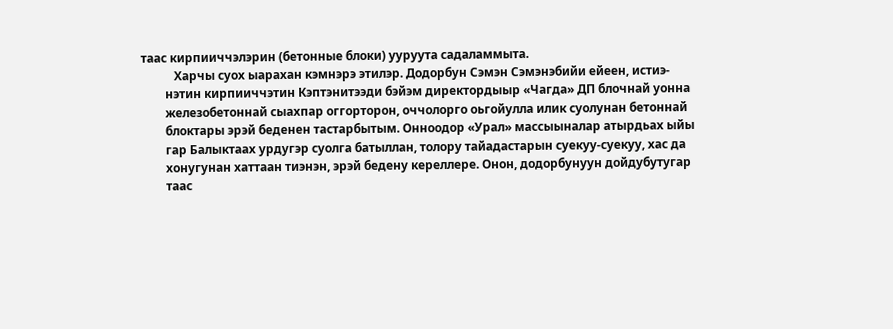таас кирпииччэлэрин (бетонные блоки) ууруута садаламмыта.
           Харчы суох ыарахан кэмнэрэ этилэр. Додорбун Сэмэн Сэмэнэбийи ейеен, истиэ-
        нэтин кирпииччэтин Кэптэнитээди бэйэм директордыыр «Чагда» ДП блочнай уонна
        железобетоннай сыахпар оггорторон, оччолорго оьгойулла илик суолунан бетоннай
        блоктары эрэй беденен тастарбытым. Онноодор «Урал» массыыналар атырдьах ыйы
        гар Балыктаах урдугэр суолга батыллан, толору тайадастарын суекуу-суекуу, хас да
        хонугунан хаттаан тиэнэн, эрэй бедену кереллере. Онон, додорбунуун дойдубутугар
        таас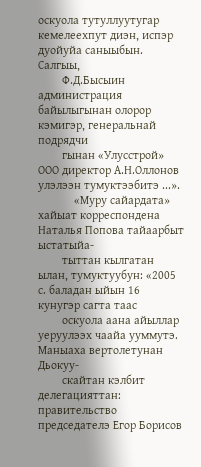оскуола тутуллуутугар кемелеехпут диэн, испэр дуойуйа саныыбын. Салгыы,
        Ф.Д.Бысыин администрация байылыгынан олорор кэмигэр, генеральнай подрядчи
        гынан «Улусстрой» ООО директор А.Н.Оллонов улэлээн тумуктээбитэ ...».
            «Муру сайардата» хайыат корреспондена Наталья Попова тайаарбыт ыстатыйа-
        тыттан кылгатан ылан, тумуктуубун: «2005 с. баладан ыйын 16 кунугэр сагта таас
        оскуола аана айыллар уеруулээх чаайа ууммутэ. Маныаха вертолетунан Дьокуу-
        скайтан кэлбит делегацияттан: правительство председателэ Егор Борисов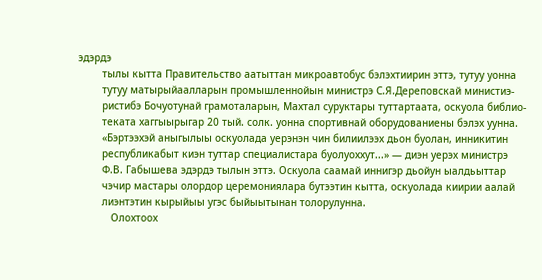эдэрдэ
        тылы кытта Правительство аатыттан микроавтобус бэлэхтиирин эттэ, тутуу уонна
        тутуу матырыйаалларын промышленнойын министрэ С.Я.Дереповскай министиэ-
        ристибэ Бочуотунай грамоталарын, Махтал суруктары туттартаата, оскуола библио-
        теката хаггыырыгар 20 тый. солк. уонна спортивнай оборудованиены бэлэх уунна.
        «Бэртээхэй аныгылыы оскуолада уерэнэн чин билиилээх дьон буолан, инникитин
        республикабыт киэн туттар специалистара буолуоххут...» — диэн уерэх министрэ
        Ф.В. Габышева эдэрдэ тылын эттэ. Оскуола саамай иннигэр дьойун ыалдьыттар
        чэчир мастары олордор церемониялара бутээтин кытта, оскуолада киирии аалай
        лиэнтэтин кырыйыы угэс быйыытынан толорулунна.
           Олохтоох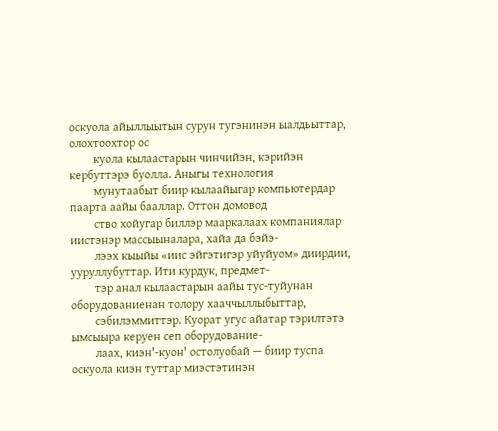оскуола айыллыытын сурун тугэнинэн ыалдьыттар, олохтоохтор ос
        куола кылаастарын чинчийэн, кэрийэн кербуттэрэ буолла. Аныгы технология
        мунутаабыт биир кылаайыгар компьютердар паарта аайы бааллар. Оттон домовод
        ство хойугар биллэр мааркалаах компаниялар иистэнэр массыыналара, хайа да бэйэ-
        лээх кыыйы «иис эйгэтигэр уйуйуом» диирдии, ууруллубуттар. Ити курдук, предмет-
        тэр анал кылаастарын аайы тус-туйунан оборудованиенан толору хааччыллыбыттар,
        сэбилэммиттэр. Куорат угус айатар тэрилтэтэ ымсыыра керуен сеп оборудование-
        лаах, киэн'-куон' остолуобай — биир туспа оскуола киэн туттар миэстэтинэн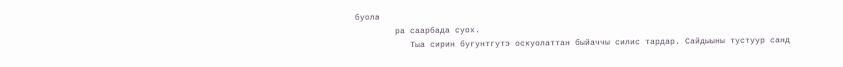буола
        ра саарбада суох.
           Тыа сирин бугунтгутэ оскуолаттан быйаччы силис тардар. Сайдыыны тустуур санд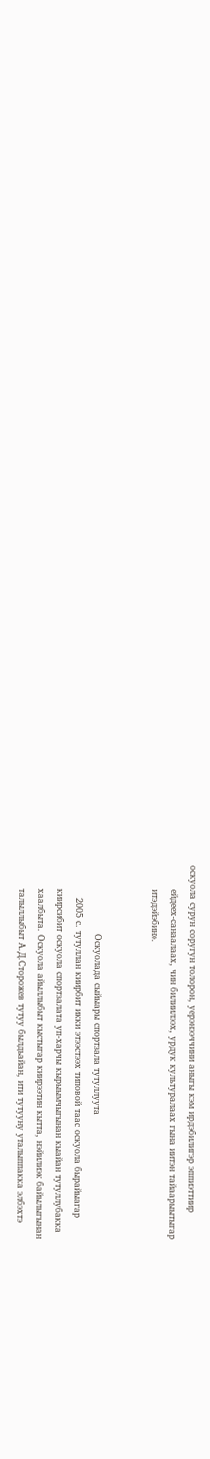оскуола сурун соругун толорон, уерэнээччини аныгы кэм ирдэбилигэр эппиэттиир
        ейдеех-санаалаах, чин билиилээх, урдук культуралаах гына иитэн тайаарыытыгар
        итэдэйэбин».


                       Оскуолада сыйыары спортзала тутуллуута
           2005 с. тутуллан киирбит икки этээстээх типовой таас оскуола бырайыагар
        киирсибит оскуола спортзалата уп-харчы кырыымчыгынан кыайан тутуллубакка
        хаалбыта. Оскуола айыллыбыт кыстыгар киирээтин кытта, нэйилиэк байылыгынан
        талыллыбыт А.Д.Сторожев тутуу былдьайан, ити тутууну уталыппакка элбэхтэ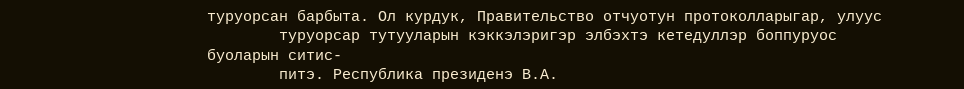туруорсан барбыта. Ол курдук, Правительство отчуотун протоколларыгар, улуус
        туруорсар тутууларын кэккэлэригэр элбэхтэ кетедуллэр боппуруос буоларын ситис-
        питэ. Республика президенэ В.А.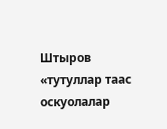Штыров «тутуллар таас оскуолалар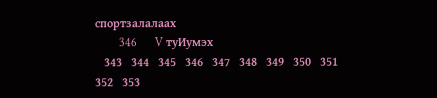спортзалалаах
        346      V туИумэх
   343   344   345   346   347   348   349   350   351   352   353